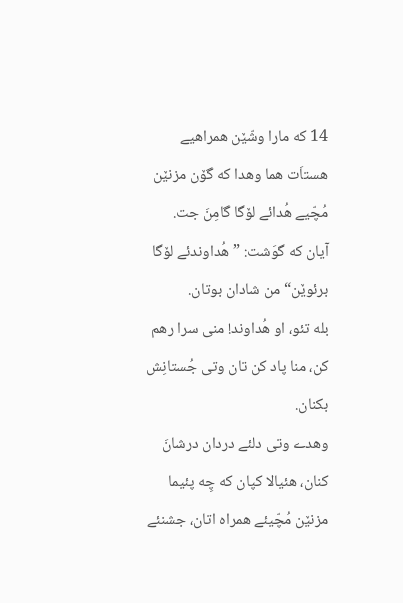14 که مارا وشّێن همراهیے هستاَت هما وهدا که گۆن مزنێن مُچّیے هُدائے لۆگا گامِنَ جت.
آیان که گوَشت: ”هُداوندئے لۆگا برئوێن“ من شادان بوتان.
بله تئو، او هُداوند! منی سرا رهم کن، منا پاد کن تان وتی جُستانِش بکنان.
وهدے وتی دلئے دردان درشانَ کنان، هئیالا کپان که چِه پئیما مزنێن مُچّیئے همراه اتان، جشنئے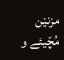مزنێن مُچّیئے و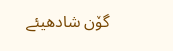گۆن شادهیئے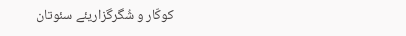کوکّار و شُگرگزاریئے سئوتان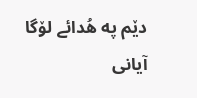دێم په هُدائے لۆگا آیانی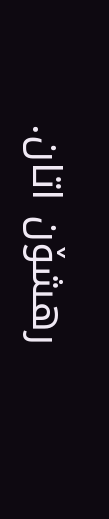رهشۆن اتان.